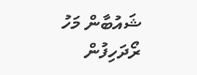ޝައުބާން މަހު ރޯދަހިފުން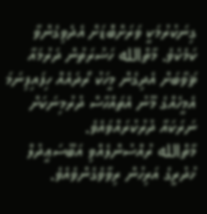ގިނަކުރުމަކީ ވަރަށްބޮޑަށް އެދެވިގެންވާ ކަމެކެވެ. މާތްالله ހަޟުރަތުން ދަރުމައާ ޘަވާބަށް އެދިގެން މީހަކު ރޯދައެއް ހިފައިފިނަމަ އެމީހެއްގެ މޫނު އެތައްހާސް ދުރުމިނަކަށް ނަރަކައާ ދުރުކުރައްވައެވެ.
މާތްالله ރުއްސުންލެއްވި އަބޫސަޢީދުލް ޚުދުރީގެ އަރިހުން ރިވާވެގެންވެއެވެ.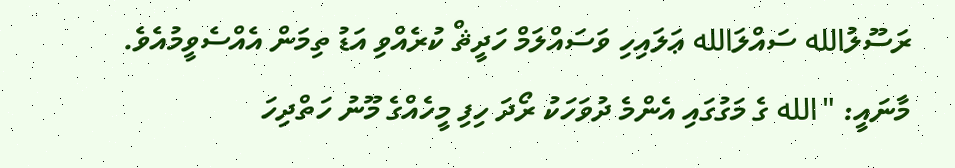ރަސޫލުالله ސައްލަالله ޢަލައިހި ވަސައްލަމް ހަދީޘް ކުރެއްވި އަޑު ތިމަން އެއްސެވީމުއެވެ. މާނައީ: "الله ގެ މަގުގައި އެންމެ ދުވަހަކު ރޯދަ ހިފި މީހެއްގެ މޫނު ހަތްދިހަ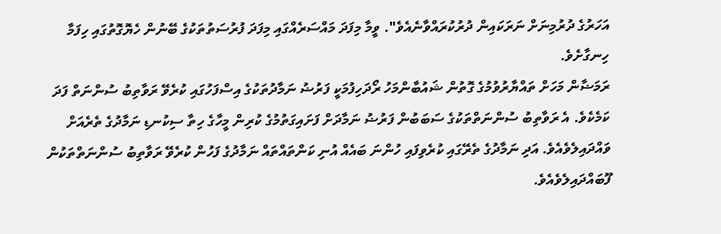އަހަރުގެ ދުރުމިނަށް ނަރަކައިން ދުރުކުރައްވާނެއެވެ". ވީމާ މިފަދަ މައްސަރެއްގައި މިފަދަ ފުރުސަތުތަކުގެ ބޭނުން ހެޔޮގޮތުގައި ހިފަމާ ހިނގާށެވެ.
ރަމަޟާން މަހަށް ތައްޔާރުވުމުގެ ގޮތުން ޝައުބާންމަހު ރޯދަހިފުމަކީ ފަރުޟު ނަމާދުތަކުގެ އިސްފަހުގައި ކުރެވޭ ރަވާތިބު ސުންނަތް ފަދަ ކަމެކެވެ. އެ ރަވާތިބު ސުންނަތްތަކުގެ ސަބަބުން ފަރުޟު ނަމާދަށް ފަށައިގަތުމުގެ ކުރިން މީހާގެ ހިތާ ސިކުނޑި ނަމާދުގެ ތެރެއަށް ވައްދައިލެވެއެވެ. އަދި ނަމާދުގެ ތެރޭގައި ކުރެވިފައި ހުންނަ ބައެއް އުނި ކަންތައްތައް ނަމާދުގެ ފަހުން ކުރެވޭ ރަވާތިބު ސުންނަތްތަކުން ފޫބައްދައިލެވެއެވެ.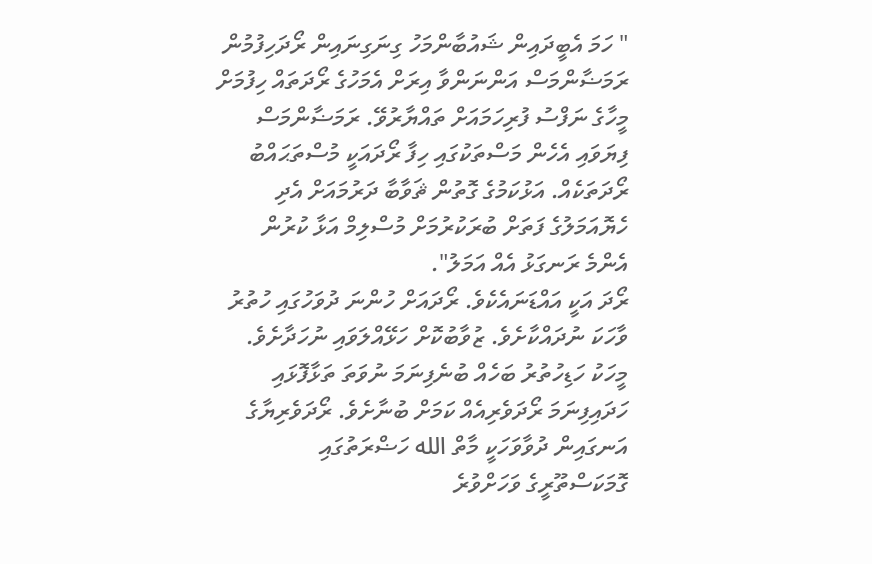" ހަމަ އެބީދައިން ޝައުބާންމަހު ގިނަގިނައިން ރޯދަހިފުމުން ރަމަޟާންމަސް އަންނަންވާ އިރަށް އެމަހުގެ ރޯދަތައް ހިފުމަށް މީހާގެ ނަފްސު ފުރިހަމައަށް ތައްޔާރުވޭ. ރަމަޟާންމަސް ފިޔަވައި އެހެން މަސްތަކުގައި ހިފާ ރޯދައަކީ މުސްތަޙައްބު ރޯދަތަކެއް. އަޅުކަމުގެ ގޮތުން ޘަވާބާ ދަރުމައަށް އެދި ހެޔޮއަމަލުގެ ފަތަށް ބުރަކުރުމަށް މުސްލިމް އަޅާ ކުރުން އެންމެ ރަނގަޅު އެއް އަމަލު".
ރޯދަ އަކީ އައްޑަނައެކެވެ. ރޯދައަށް ހުންނަ ދުވަހުގައި ހުތުރު ވާހަކަ ނުދައްކާށެވެ. ޒުވާބުކޮށް ހަޅޭއްލަވައި ނުހަދާށެވެ. މީހަކު ހަޑިހުތުރު ބަހެއް ބުނެފިނަމަ ނުވަތަ ތަޅާފޮޅައި ހަދައިފިނަމަ ރޯދަވެރިއެއް ކަމަށް ބުނާށެވެ. ރޯދަވެރިޔާގެ އަނގައިން ދުވާވަހަކީ މާތް الله ހަޟްރަތުގައި ގޮމަކަސްތޫރީގެ ވަހަށްވުރެ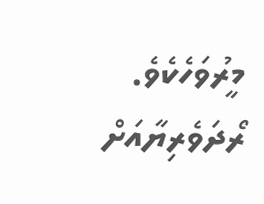މީރުވަހެކެވެ. ރޯދަވެރިޔާއަށް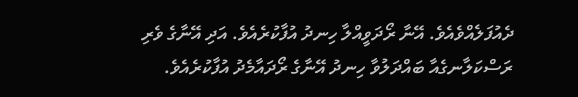ދެއުފަލެއްވެއެވެ. އޭނާ ރޯދަވީއްލާ ހިނދު އުފާކުރެއެވެ. އަދި އޭނާގެ ވެރި ރަސްކަލާނގެއާ ބައްދަލުވާ ހިނދު އޭނާގެ ރޯދައާމެދު އުފާކުރެއެވެ.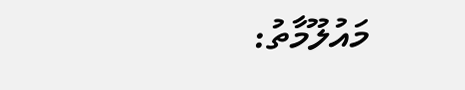މައުލޫމާތު: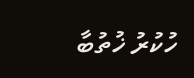ހުކުރު ޚުތުބާ